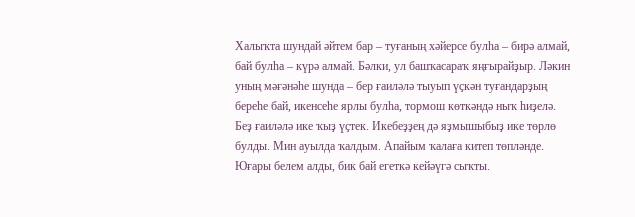Халыҡта шундай әйтем бар – туғаның хәйерсе булһа – бирә алмай, бай булһа – күрә алмай. Бәлки, ул башҡасараҡ яңғырайҙыр. Ләкин уның мәғәнәһе шунда – бер ғаиләлә тыуып үҫкән туғандарҙың береһе бай, икенсеһе ярлы булһа, тормош көткәндә ныҡ һиҙелә.
Беҙ ғаиләлә ике ҡыҙ үҫтек. Икебеҙҙең дә яҙмышыбыҙ ике төрлө булды. Мин ауылда ҡалдым. Апайым ҡалаға китеп төпләнде. Юғары белем алды, бик бай егеткә кейәүгә сыҡты.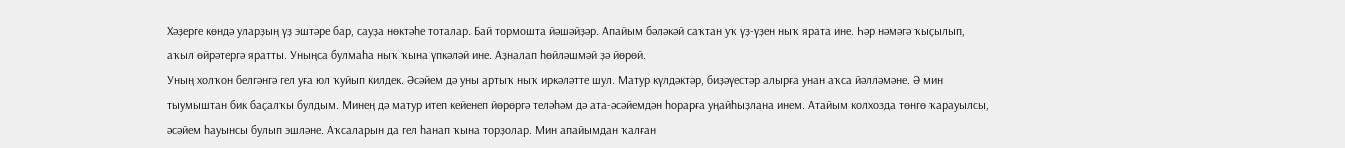Хәҙерге көндә уларҙың үҙ эштәре бар, сауҙа нөктәһе тоталар. Бай тормошта йәшәйҙәр. Апайым бәләкәй саҡтан уҡ үҙ-үҙен ныҡ ярата ине. Һәр нәмәгә ҡыҫылып, аҡыл өйрәтергә яратты. Уныңса булмаһа ныҡ ҡына үпкәләй ине. Аҙналап һөйләшмәй ҙә йөрөй.
Уның холҡон белгәнгә гел уға юл ҡуйып килдек. Әсәйем дә уны артыҡ ныҡ иркәләтте шул. Матур күлдәктәр, биҙәүестәр алырға унан аҡса йәлләмәне. Ә мин тыумыштан бик баҫалҡы булдым. Минең дә матур итеп кейенеп йөрөргә теләһәм дә ата-әсәйемдән һорарға уңайһыҙлана инем. Атайым колхозда төнгө ҡарауылсы, әсәйем һауынсы булып эшләне. Аҡсаларын да гел һанап ҡына торҙолар. Мин апайымдан ҡалған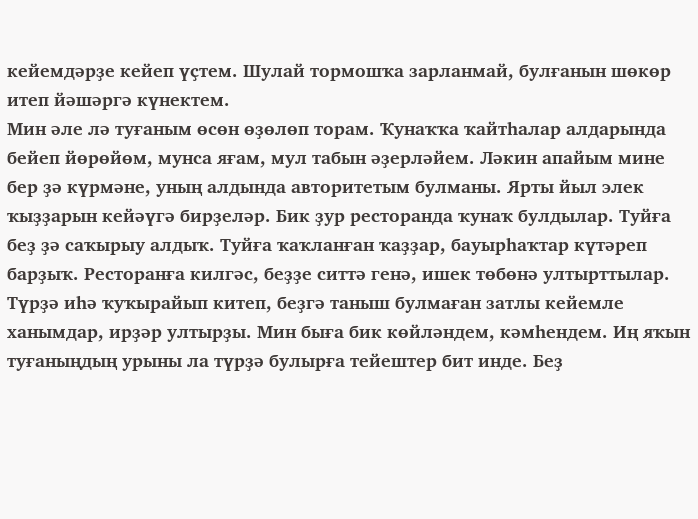кейемдәрҙе кейеп үҫтем. Шулай тормошҡа зарланмай, булғанын шөкөр итеп йәшәргә күнектем.
Мин әле лә туғаным өсөн өҙөлөп торам. Ҡунаҡҡа ҡайтһалар алдарында бейеп йөрөйөм, мунса яғам, мул табын әҙерләйем. Ләкин апайым мине бер ҙә күрмәне, уның алдында авторитетым булманы. Ярты йыл элек ҡыҙҙарын кейәүгә бирҙеләр. Бик ҙур ресторанда ҡунаҡ булдылар. Туйға беҙ ҙә саҡырыу алдыҡ. Туйға ҡаҡланған ҡаҙҙар, бауырһаҡтар күтәреп барҙыҡ. Ресторанға килгәс, беҙҙе ситтә генә, ишек төбөнә ултырттылар. Түрҙә иһә ҡуҡырайып китеп, беҙгә таныш булмаған затлы кейемле ханымдар, ирҙәр ултырҙы. Мин быға бик көйләндем, кәмһендем. Иң яҡын туғаныңдың урыны ла түрҙә булырға тейештер бит инде. Беҙ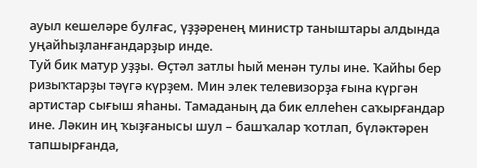ауыл кешеләре булғас, үҙҙәренең министр таныштары алдында уңайһыҙланғандарҙыр инде.
Туй бик матур уҙҙы. Өҫтәл затлы һый менән тулы ине. Ҡайһы бер ризыҡтарҙы тәүгә күрҙем. Мин элек телевизорҙа ғына күргән артистар сығыш яһаны. Тамаданың да бик еллеһен саҡырғандар ине. Ләкин иң ҡыҙғанысы шул – башҡалар ҡотлап, бүләктәрен тапшырғанда,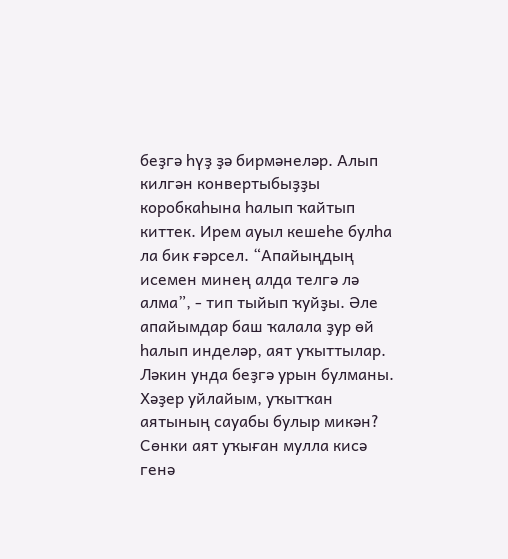беҙгә һүҙ ҙә бирмәнеләр. Алып килгән конвертыбыҙҙы коробкаһына һалып ҡайтып киттек. Ирем ауыл кешеһе булһа ла бик ғәрсел. “Апайыңдың исемен минең алда телгә лә алма”, - тип тыйып ҡуйҙы. Әле апайымдар баш ҡалала ҙур өй һалып инделәр, аят уҡыттылар. Ләкин унда беҙгә урын булманы. Хәҙер уйлайым, уҡытҡан аятының сауабы булыр микән? Сөнки аят уҡыған мулла кисә генә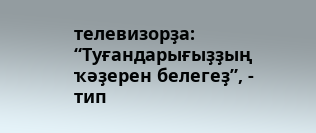телевизорҙа: “Туғандарығыҙҙың ҡәҙерен белегеҙ”, - тип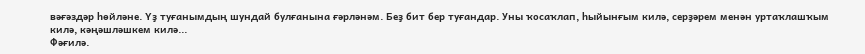вәғәздәр һөйләне. Үҙ туғанымдың шундай булғанына ғәрләнәм. Беҙ бит бер туғандар. Уны ҡосаҡлап, һыйынғым килә, серҙәрем менән уртаҡлашҡым килә, кәңәшләшкем килә...
Фәғилә.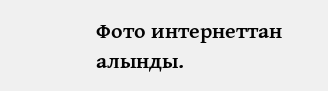Фото интернеттан алынды.